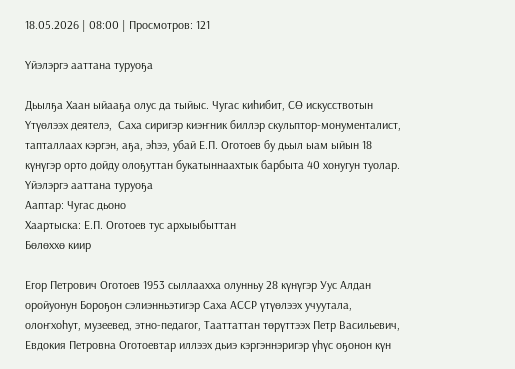18.05.2026 | 08:00 | Просмотров: 121

Үйэлэргэ ааттана туруоҕа

Дьылҕа Хаан ыйааҕа олус да тыйыс. Чугас киһибит, СӨ искусствотын Үтүөлээх деятелэ,  Саха сиригэр киэҥник биллэр скульптор-монументалист, тапталлаах кэргэн, аҕа, эһээ, убай Е.П. Оготоев бу дьыл ыам ыйын 18 күнүгэр орто дойду олоҕуттан букатыннаахтык барбыта 40 хонугун туолар.
Үйэлэргэ ааттана туруоҕа
Ааптар: Чугас дьоно
Хаартыска: Е.П. Оготоев тус архыыбыттан
Бөлөххө киир

Егор Петрович Оготоев 1953 сыллаахха олунньу 28 күнүгэр Уус Алдан оройуонун Бороҕон сэлиэнньэтигэр Саха АССР үтүөлээх учуутала, олоҥхоһут, музеевед, этно-педагог, Тааттаттан төрүттээх Петр Васильевич, Евдокия Петровна Оготоевтар иллээх дьиэ кэргэннэригэр үһүс оҕонон күн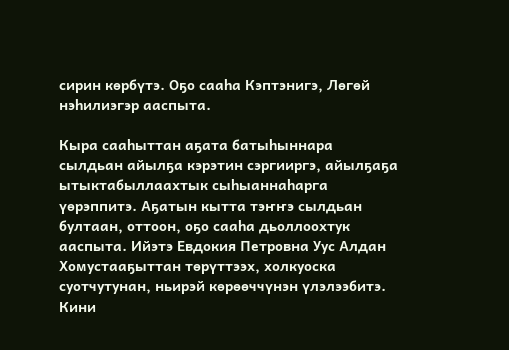сирин көрбүтэ. Оҕо сааһа Кэптэнигэ, Лөгөй нэһилиэгэр ааспыта.

Кыра сааһыттан аҕата батыһыннара сылдьан айылҕа кэрэтин сэргииргэ, айылҕаҕа ытыктабыллаахтык сыһыаннаһарга үөрэппитэ. Аҕатын кытта тэҥҥэ сылдьан бултаан, оттоон, оҕо сааһа дьоллоохтук ааспыта. Ийэтэ Евдокия Петровна Уус Алдан Хомустааҕыттан төрүттээх, холкуоска суотчутунан, ньирэй көрөөччүнэн үлэлээбитэ. Кини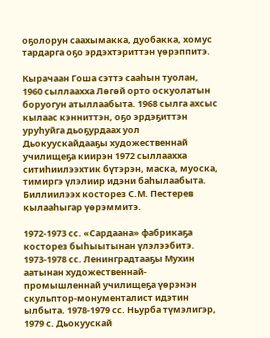оҕолорун саахымакка, дуобакка, хомус тардарга оҕо эрдэхтэриттэн үөрэппитэ.

Кырачаан Гоша сэттэ сааһын туолан, 1960 сыллаахха Лөгөй орто оскуолатын боруогун атыллаабыта. 1968 сылга ахсыс кылаас кэнниттэн, оҕо эрдэҕиттэн уруһуйга дьоҕурдаах уол Дьокуускайдааҕы художественнай училищеҕа киирэн 1972 сыллаахха ситиһиилээхтик бүтэрэн, маска, муоска, тимиргэ үлэлиир идэни баһылаабыта. Биллиилээх косторез С.М. Пестерев кылааһыгар үөрэммитэ.

1972-1973 сс. «Сардаана» фабрикаҕа косторез быһыытынан үлэлээбитэ. 1973-1978 сс. Ленинградтааҕы Мухин аатынан художественнай-промышленнай училищеҕа үөрэнэн скульптор-монументалист идэтин ылбыта. 1978-1979 сс. Ньурба түмэлигэр, 1979 с. Дьокуускай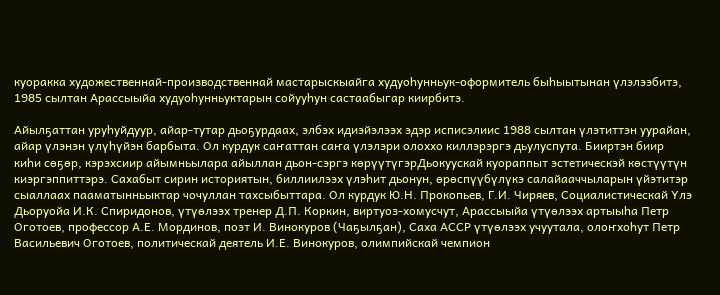куоракка художественнай-производственнай мастарыскыайга худуоһунньук-оформитель быһыытынан үлэлээбитэ, 1985 сылтан Арассыыйа худуоһунньуктарын сойууһун састаабыгар киирбитэ.

Айылҕаттан уруһуйдуур, айар-тутар дьоҕурдаах, элбэх идиэйэлээх эдэр исписэлиис 1988 сылтан үлэтиттэн уурайан, айар үлэнэн үлүһүйэн барбыта. Ол курдук саҥаттан саҥа үлэлэри олоххо киллэрэргэ дьулуспута. Бииртэн биир киһи сөҕөр, кэрэхсиир айымньылара айыллан дьон-сэргэ көрүүтүгэрДьокуускай куораппыт эстетическэй көстүүтүн киэргэппиттэрэ. Сахабыт сирин историятын, биллиилээх үлэһит дьонун, өрөспүүбүлүкэ салайааччыларын үйэтитэр сыаллаах пааматынньыктар чочуллан тахсыбыттара. Ол курдук Ю.Н. Прокопьев, Г.И. Чиряев, Социалистическай Үлэ Дьоруойа И.К. Спиридонов, үтүөлээх тренер Д.П. Коркин, виртуоз-хомусчут, Арассыыйа үтүөлээх артыыһа Петр Оготоев, профессор А.Е. Мординов, поэт И. Винокуров (Чаҕылҕан), Саха АССР үтүөлээх учуутала, олоҥхоһут Петр Васильевич Оготоев, политическай деятель И.Е. Винокуров, олимпийскай чемпион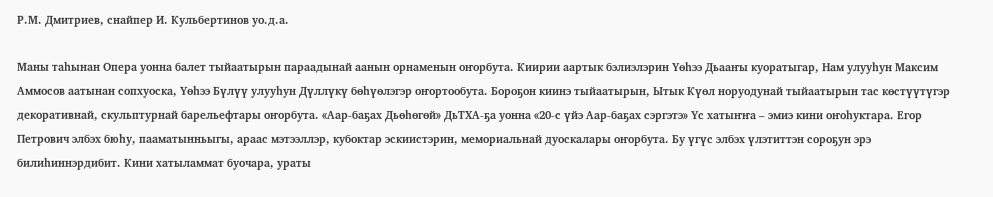Р.М. Дмитриев, снайпер И. Кульбертинов уо.д.а.

Маны таһынан Опера уонна балет тыйаатырын параадынай аанын орнаменын оҥорбута. Киирии аартык бэлиэлэрин Үөһээ Дьааҥы куоратыгар, Нам улууһун Максим Аммосов аатынан сопхуоска, Үөһээ Бүлүү улууһун Дүллүкү бөһүөлэгэр оҥортообута. Бороҕон киинэ тыйаатырын, Ытык Күөл норуодунай тыйаатырын тас көстүүтүгэр декоративнай, скульптурнай барельефтары оҥорбута. «Аар-баҕах Дьөһөгөй» ДьТХА-ҕа уонна «20-с үйэ Аар-баҕах сэргэтэ» Үс хатыҥҥа – эмиэ кини оҥоһуктара. Егор Петрович элбэх бюһу, пааматынньыгы, араас мэтээллэр, кубоктар эскиистэрин, мемориальнай дуоскалары оҥорбута. Бу үгүс элбэх үлэтиттэн сороҕун эрэ билиһиннэрдибит. Кини хатыламмат буочара, ураты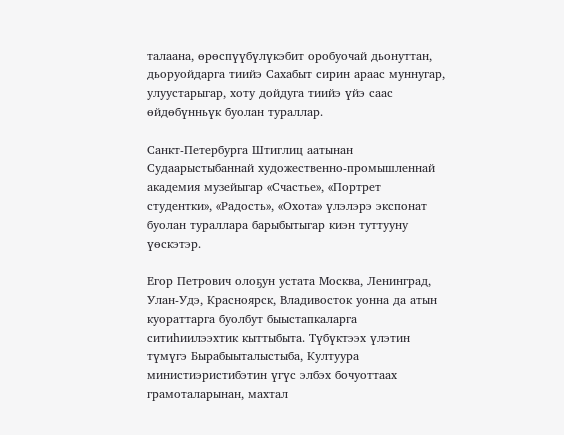талаана, өрөспүүбүлүкэбит оробуочай дьонуттан, дьоруойдарга тиийэ Сахабыт сирин араас муннугар, улуустарыгар, хоту дойдуга тиийэ үйэ саас өйдөбүнньүк буолан тураллар.

Санкт-Петербурга Штиглиц аатынан Судаарыстыбаннай художественно-промышленнай академия музейыгар «Счастье», «Портрет студентки», «Радость», «Охота» үлэлэрэ экспонат буолан тураллара барыбытыгар киэн туттууну үөскэтэр.

Егор Петрович олоҕун устата Москва, Ленинград, Улан-Удэ, Красноярск, Владивосток уонна да атын куораттарга буолбут быыстапкаларга ситиһиилээхтик кыттыбыта. Түбүктээх үлэтин түмүгэ Бырабыыталыстыба, Култуура министиэристибэтин үгүс элбэх бочуоттаах грамоталарынан, махтал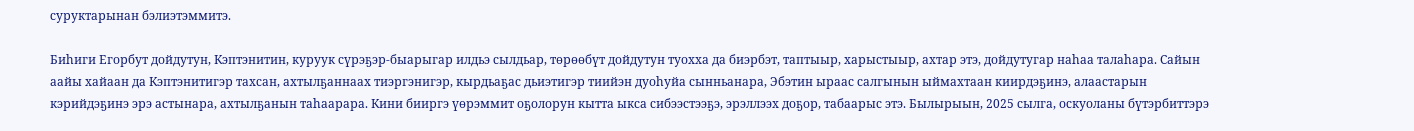суруктарынан бэлиэтэммитэ.

Биһиги Егорбут дойдутун, Кэптэнитин, куруук сүрэҕэр-быарыгар илдьэ сылдьар, төрөөбүт дойдутун туохха да биэрбэт, таптыыр, харыстыыр, ахтар этэ, дойдутугар наһаа талаһара. Сайын аайы хайаан да Кэптэнитигэр тахсан, ахтылҕаннаах тиэргэнигэр, кырдьаҕас дьиэтигэр тиийэн дуоһуйа сынньанара, Эбэтин ыраас салгынын ыймахтаан киирдэҕинэ, алаастарын кэрийдэҕинэ эрэ астынара, ахтылҕанын таһаарара. Кини бииргэ үөрэммит оҕолорун кытта ыкса сибээстээҕэ, эрэллээх доҕор, табаарыс этэ. Былырыын, 2025 сылга, оскуоланы бүтэрбиттэрэ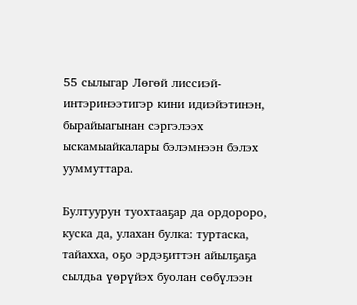55 сылыгар Лөгөй лиссиэй-интэринээтигэр кини идиэйэтинэн, бырайыагынан сэргэлээх ыскамыайкалары бэлэмнээн бэлэх ууммуттара.

Бултуурун туохтааҕар да ордороро, куска да, улахан булка: туртаска, тайахха, оҕо эрдэҕиттэн айылҕаҕа сылдьа үөрүйэх буолан сөбүлээн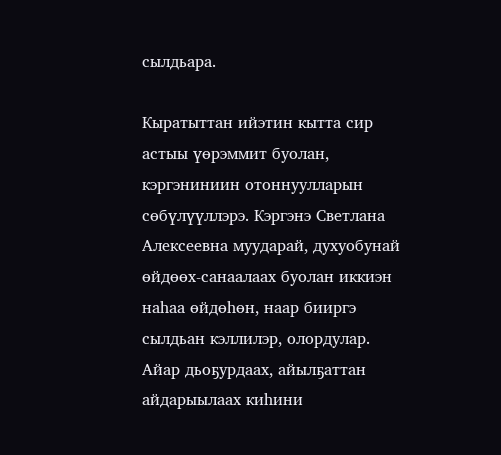сылдьара.

Кыратыттан ийэтин кытта сир астыы үөрэммит буолан, кэргэниниин отоннуулларын сөбүлүүллэрэ. Кэргэнэ Светлана Алексеевна муударай, духуобунай өйдөөх-санаалаах буолан иккиэн наһаа өйдөһөн, наар бииргэ сылдьан кэллилэр, олордулар. Айар дьоҕурдаах, айылҕаттан айдарыылаах киһини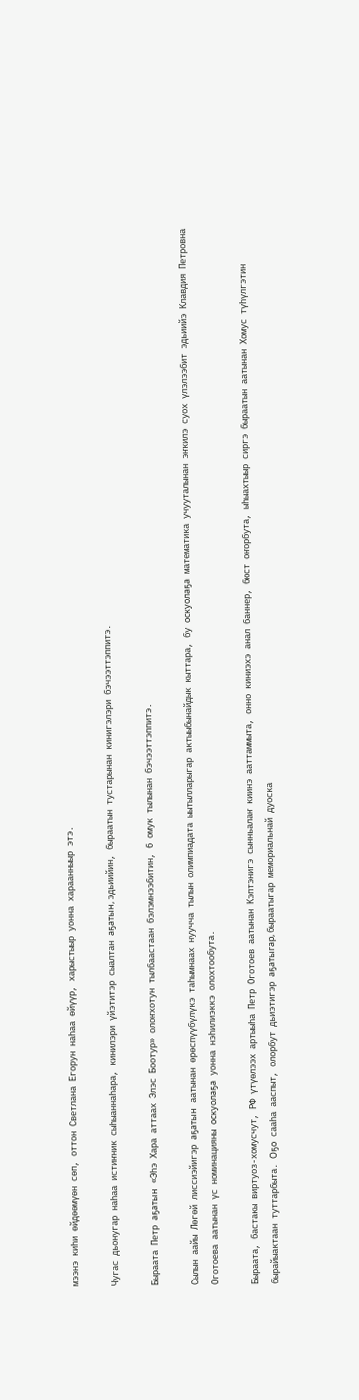мээнэ киһи өйдөөмүөн сөп, оттон Светлана Егорун наһаа өйүүр, харыстыыр уонна хараанныыр этэ.

Чугас дьонугар наһаа истиҥник сыһыаннаһара, кинилэри үйэтитэр сыалтан аҕатын, эдьиийин, быраатын тустарынан кинигэлэри бэчээттэппитэ.

Быраата Петр аҕатын «Эһэ Хара аттаах Элэс Боотур» олоҥхотун тылбаастаан бэлэмнээбитин, 6 омук тылынан бэчээттэппитэ.

Сылын аайы Лөгөй лиссиэйигэр аҕатын аатынан өрөспүүбүлүкэ таһымнаах нуучча тылын олимпиадата ыытылларыгар актыыбынайдык кыттара, бу оскуолаҕа математика учууталынан эҥкилэ суох үлэлээбит эдьиийэ Клавдия Петровна Оготоева аатынан үс номинацияны оскуолаҕа уонна нэһилиэккэ олохтообута.

Быраата, бастакы виртуоз-хомусчут, РФ үтүөлээх артыыһа Петр Оготоев аатынан Кэптэнигэ сынньалаҥ киинэ ааттаммыта, онно киниэхэ анал баннер, бюст оҥорбута, ыһыахтыыр сиргэ быраатын аатынан Хомус түһүлгэтин бырайыактаан туттарбыта. Оҕо сааһа ааспыт, олорбут дьиэтигэр аҕатыгар, быраатыгар мемориальнай дуоска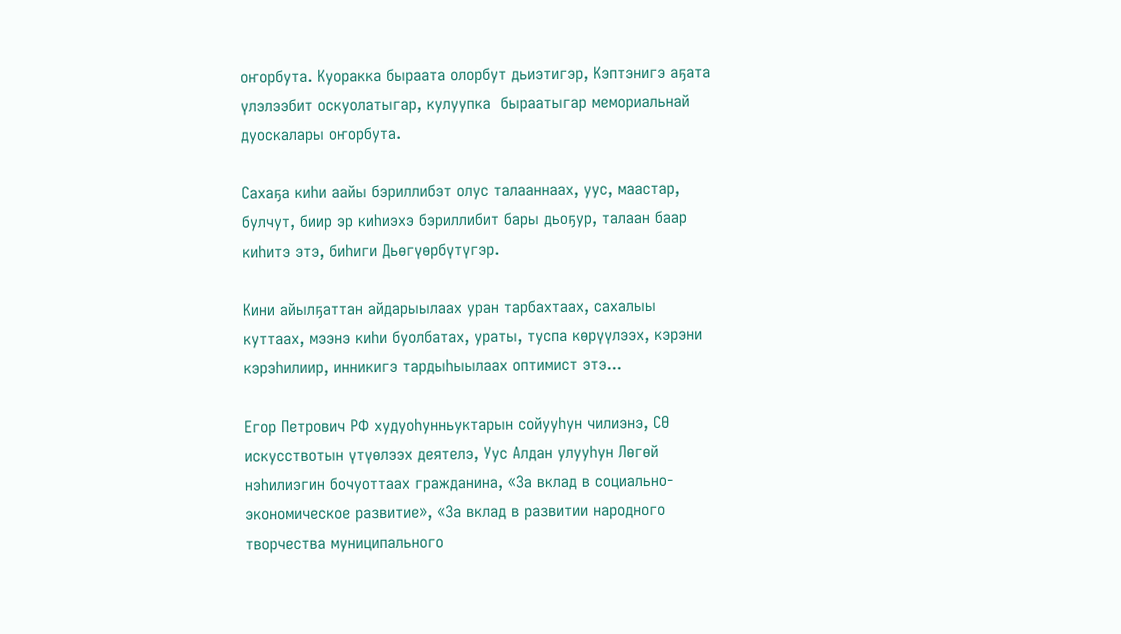оҥорбута. Куоракка быраата олорбут дьиэтигэр, Кэптэнигэ аҕата үлэлээбит оскуолатыгар, кулуупка  быраатыгар мемориальнай дуоскалары оҥорбута.

Сахаҕа киһи аайы бэриллибэт олус талааннаах, уус, маастар, булчут, биир эр киһиэхэ бэриллибит бары дьоҕур, талаан баар киһитэ этэ, биһиги Дьөгүөрбүтүгэр.

Кини айылҕаттан айдарыылаах уран тарбахтаах, сахалыы куттаах, мээнэ киһи буолбатах, ураты, туспа көрүүлээх, кэрэни кэрэһилиир, инникигэ тардыһыылаах оптимист этэ...

Егор Петрович РФ худуоһунньуктарын сойууһун чилиэнэ, СӨ искусствотын үтүөлээх деятелэ, Уус Алдан улууһун Лөгөй нэһилиэгин бочуоттаах гражданина, «За вклад в социально-экономическое развитие», «За вклад в развитии народного творчества муниципального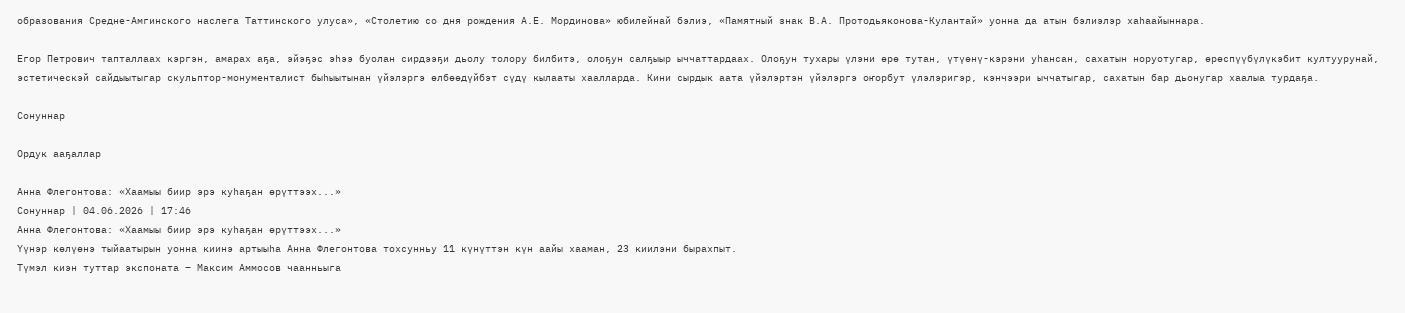образования Средне-Амгинского наслега Таттинского улуса», «Столетию со дня рождения А.Е. Мординова» юбилейнай бэлиэ, «Памятный знак В.А. Протодьяконова-Кулантай» уонна да атын бэлиэлэр хаһаайыннара.

Егор Петрович тапталлаах кэргэн, амарах аҕа, эйэҕэс эһээ буолан сирдээҕи дьолу толору билбитэ, олоҕун салҕыыр ыччаттардаах. Олоҕун тухары үлэни өрө тутан, үтүөнү-кэрэни уһансан, сахатын норуотугар, өрөспүүбүлүкэбит култуурунай, эстетическэй сайдыытыгар скульптор-монументалист быһыытынан үйэлэргэ өлбөөдүйбэт сүдү кылааты хаалларда. Кини сырдык аата үйэлэртэн үйэлэргэ оҥорбут үлэлэригэр, кэнчээри ыччатыгар, сахатын бар дьонугар хаалыа турдаҕа.

Сонуннар

Ордук ааҕаллар

Анна Флегонтова: «Хаамыы биир эрэ куһаҕан өрүттээх...»
Сонуннар | 04.06.2026 | 17:46
Анна Флегонтова: «Хаамыы биир эрэ куһаҕан өрүттээх...»
Үүнэр көлүөнэ тыйаатырын уонна киинэ артыыһа Анна Флегонтова тохсунньу 11 күнүттэн күн аайы хааман, 23 киилэни бырахпыт.
Түмэл киэн туттар экспоната – Максим Аммосов чаанньыга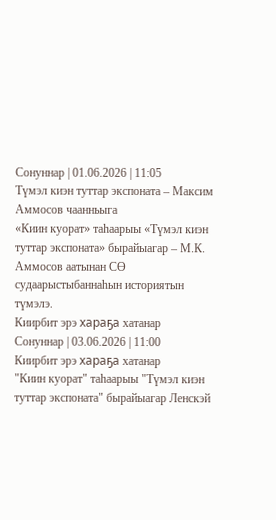Сонуннар | 01.06.2026 | 11:05
Түмэл киэн туттар экспоната – Максим Аммосов чаанньыга
«Киин куорат» таһаарыы «Түмэл киэн туттар экспоната» бырайыагар – М.К. Аммосов аатынан СӨ судаарыстыбаннаһын историятын түмэлэ.
Киирбит эрэ хараҕа хатанар
Сонуннар | 03.06.2026 | 11:00
Киирбит эрэ хараҕа хатанар
"Киин куорат" таһаарыы "Түмэл киэн туттар экспоната" бырайыагар Ленскэй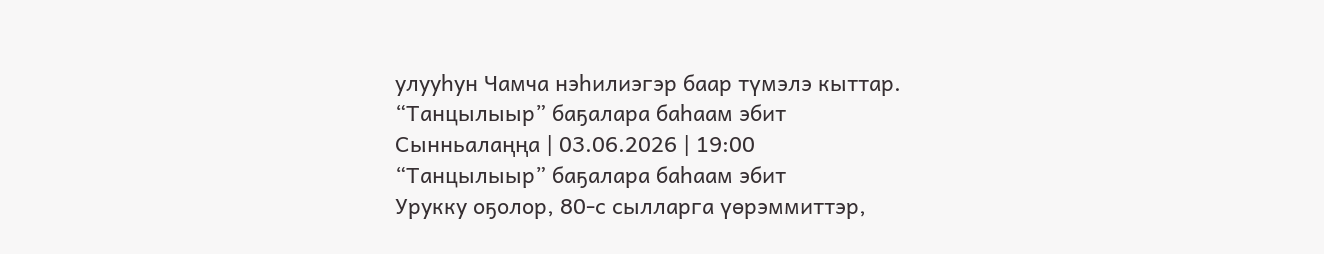улууһун Чамча нэһилиэгэр баар түмэлэ кыттар.
“Танцылыыр” баҕалара баһаам эбит
Сынньалаңңа | 03.06.2026 | 19:00
“Танцылыыр” баҕалара баһаам эбит
Урукку оҕолор, 80-с сылларга үөрэммиттэр,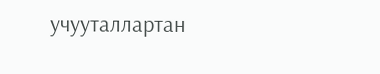учууталлартан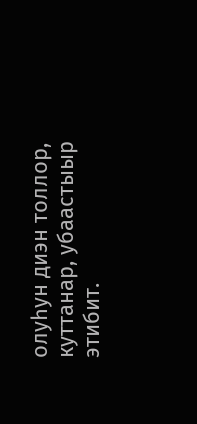олуһун диэн толлор, куттанар, убаастыыр этибит.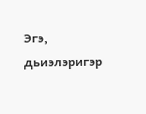Эгэ, дьиэлэригэр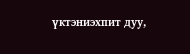үктэниэхпит дуу,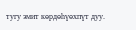тугу эмит көрдөһүөхпүт дуу.